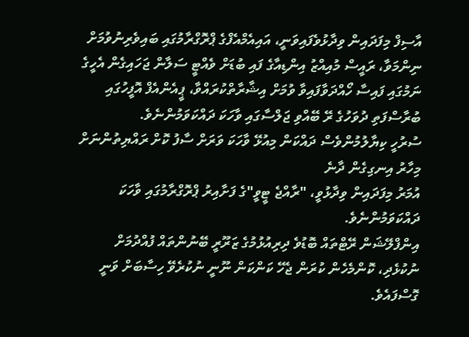އާސިފް މިފަދައިން ވިދާޅުވެފައިވަނީ، އައިއެމްއެފްގެ ޕްރޮގްރާމުގައި ބައިވެރިނުވުމަށް ނިންމަވާ، ރައީސް މުއިއްޒު އިންޑިއާގެ ފައި ބުޑަށް ވެއްޓީ ސަލާން ޖަހައިގެން އެހީގެ ނަމުގައި ފައިސާ ހޯއްދަވާފައިވާ ވުމަށް އިޝާރާތްކުރައްވާ، ޕީއެންއެފް އޮފީހުގައި ބުރާސްފަތި ދުވަހުގެ ރޭ ބޭއްވި ޖަލްސާގައި ވާހަކަ ދައްކަވަމުންނެވެ.
ސުރުހީ ކިޔާލުމުންވެސް ދައްކަން މިއުޅޭ ވާހަކަ ވަރަށް ސާފު ކޮށް ރައްޔިތުންނަށް މިހާރު އިނގިގެން ދާނެ
އުމަރު މިފަދައިން ވިދާޅުވީ، "ރާއްޖެ ޓީވީ"ގެ ފަށާއިރު ޕްރޮގްރާމުގައި ވާހަކަ ދައްކަވަމުންނެވެ.
އިންފްލޭޝަން ރޭޓްތައް ބޮޑުވެ ދިރިއުޅުމުގެ ޒަރޫރީ ބޭނުންތައް ފުއްދުމަށް ނުކުޅެދި، ކޮންމެހެން ކުރަން ޖެހޭ ކަންކަން ނޫނީ ނުކުރެވޭ ހިސާބަށް ވަނީ ގޮސްފައެވެ.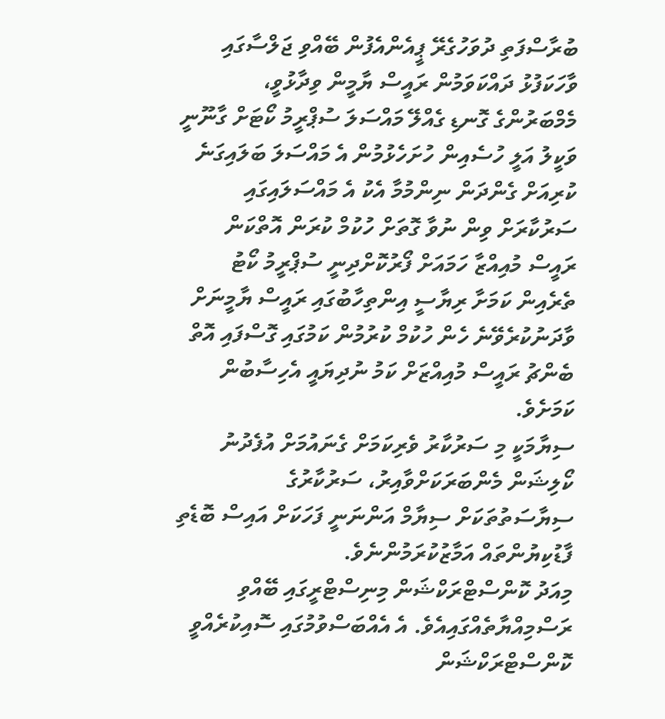ބުރާސްފަތި ދުވަހުގެރޭ ޕީއެންއެފުން ބޭއްވި ޖަލްސާގައި ވާހަކަފުޅު ދައްކަވަމުން ރައީސް ޔާމީން ވިދާޅުވީ، މެމްބަރުންގެ ގޮނޑި ގެއްލޭ މައްސަލަ ސުޕްރީމު ކޯޓަށް ގާނޫނީ ވަކީލު އަލީ ހުސެއިން ހުށަހެޅުމުން އެ މައްސަލަ ބަލައިގަނެ ކުރިއަށް ގެންދަން ނިންމުމާ އެކު އެ މައްސަލައިގައި ސަރުކާރަށް ވިން ނުވާ ގޮތަށް ހުކުމް ކުރަން އޮތްކަން ރައީސް މުއިއްޒާ ހަމައަށް ފޯރުކޮށްދިނީ ސުޕްރީމު ކޯޓު ތެރެއިން ކަމަށާ ރިޔާސީ އިންތިހާބުގައި ރައީސް ޔާމީނަށް ވާދަނުކުރެވޭނެ ހެން ހުކުމް ކުރުމުން ކަމުގައި ގޮސްފައި އޮތް ބެންޗު ރައީސް މުއިއްޒަށް ކަމު ނުދިޔައީ އެހިސާބުން ކަމަށެވެ.
ސިޔާމަކީ މި ސަރުކާރު ވެރިކަމަށް ގެނައުމަށް އުފެދުނު ކޯލިޝަން މެންބަރަކަށްވާއިރު، ސަރުކާރުގެ ސިޔާސަތުތަކަށް ސިޔާމް އަންނަނީ ފަހަކަށް އައިސް ބޮޑެތި ފާޑުކިޔުންތައް އަމާޒުކުރަމުންނެވެ.
މިއަދު ކޮންސްޓްރަކްޝަން މިނިސްޓްރީގައި ބޭއްވި ރަސްމިއްޔާތެއްގައިއެވެ. އެ އެއްބަސްވުމުގައި ސޮއިކުރެއްވީ ކޮންސްޓްރަކްޝަން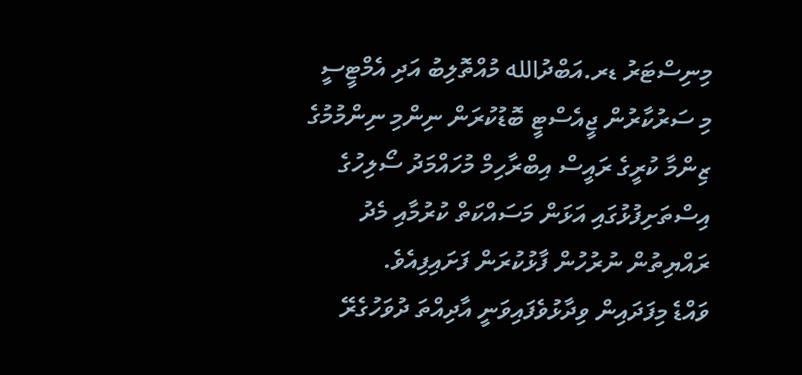މިނިސްޓަރު ޑރ.އަބްދުالله މުއްތޮލިބު އަދި އެމްޓީސީ
މި ސަރުކާރުން ޖީއެސްޓީ ބޮޑުކުރަން ނިންމި ނިންމުމުގެ ޒިންމާ ކުރީގެ ރައީސް އިބްރާހިމް މުހައްމަދު ސޯލިހުގެ އިސްތަށިފުޅުގައި އަޅަން މަސައްކަތް ކުރުމާއި މެދު ރައްޔިތުން ނުރުހުން ފާޅުކުރަން ފަށައިފިއެވެ.
ވައްޑެ މިފަދައިން ވިދާޅުވެފައިވަނީ އާދިއްތަ ދުވަހުގެރޭ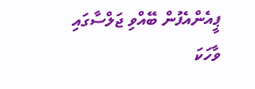ޕީއެންއެފުން ބޭއްވި ޖަލްސާގައި ވާހަކަ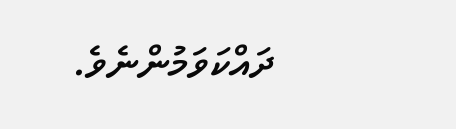ދައްކަވަމުންނެވެ.